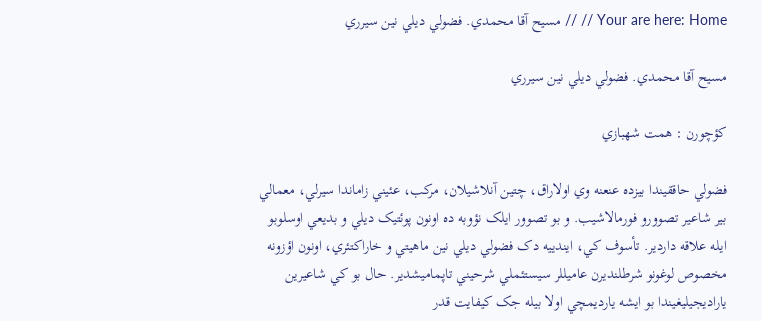Your are here: Home // // مسيح آقا محمدي. فضولي ديلي نين سيرري

مسيح آقا محمدي. فضولي ديلي نين سيرري

كؤچورن : همت شهبازي

فضولي حاققيندا بيزده عنعنه وي اولاراق، چتين آنلاشيلان، مرکب، عئيني زاماندا سيرلي، معمالي بير شاعير تصوورو فورمالاشيب. و بو تصوور ايلک نؤوبه ده اونون پوئتيک ديلي و بديعي اوسلوبو ايله علاقه داردير. تأسوف کي، ايندييه دک فضولي ديلي نين ماهيتي و خاراکتئري، اونون اؤزونه مخصوص لوغونو شرطلنديرن عاميللر سيستئملي شرحيني تاپماميشدير. حال بو کي شاعيرين ياراديجيليغيندا بو ايشه يارديمچي اولا بيله جک کيفايت قدر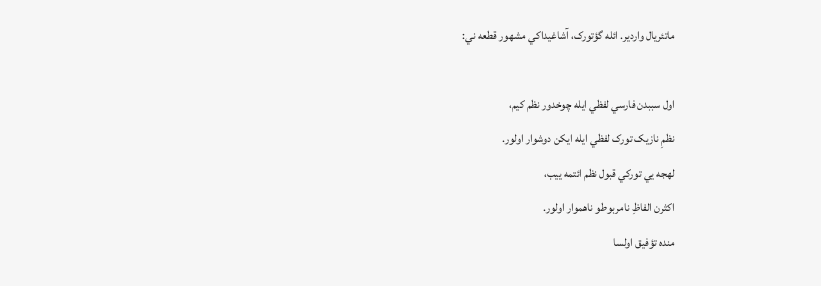ماتئريال واردير. ائله گؤتورک، آشاغيداکي مشهور قطعه ني:

اول سببدن فارسي لفظي ايله چوخدور نظم کيم،
نظمِ نازيک تورک لفظي ايله ايکن دوشوار اولور.
لهجه يي تورکي قبول نظم ائتمه ييب،
اکثرن الفاظِ نامربوطو ناهموار اولور.
منده تؤفيق اولسا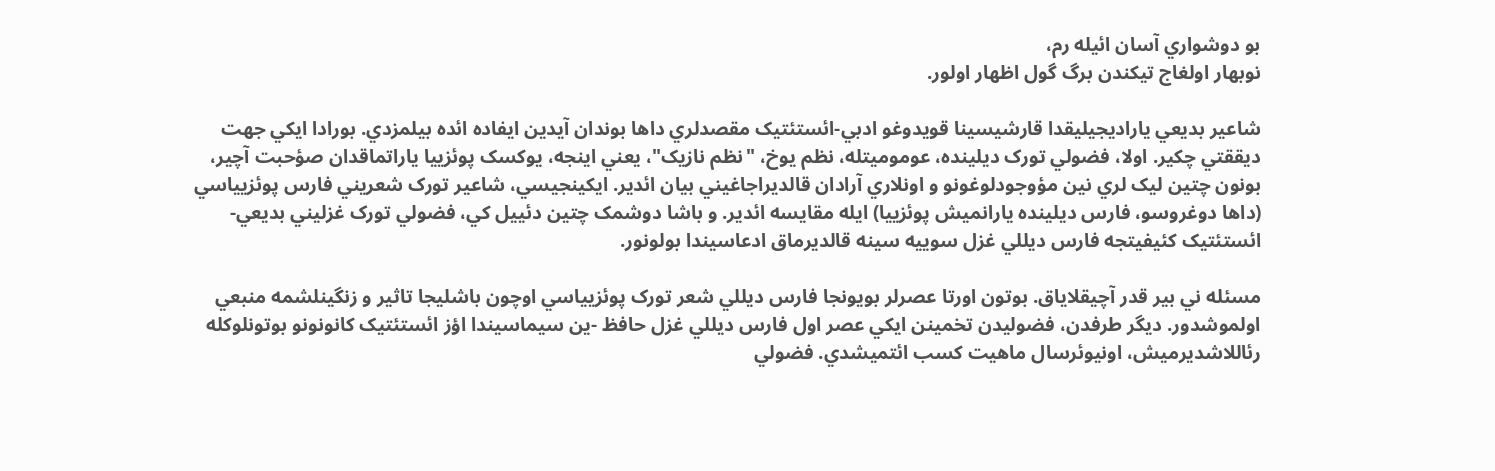بو دوشواري آسان ائيله رم،
نوبهار اولغاج تيکندن برگ گول اظهار اولور.

شاعير بديعي ياراديجيليقدا قارشيسينا قويدوغو ادبي-ائستئتيک مقصدلري داها بوندان آيدين ايفاده ائده بيلمزدي. بورادا ايکي جهت ديققتي چکير. اولا، فضولي تورک ديلينده، عوموميتله، نظم يوخ، "نظم نازيک"، يعني اينجه، يوکسک پوئزييا ياراتماقدان صؤحبت آچير، بونون چتين ليک لري نين مؤوجودلوغونو و اونلاري آرادان قالديراجاغيني بيان ائدير. ايکينجيسي، شاعير تورک شعريني فارس پوئزيياسي (داها دوغروسو، فارس ديلينده يارانميش پوئزييا) ايله مقايسه ائدير. و باشا دوشمک چتين دئييل کي، فضولي تورک غزليني بديعي-ائستئتيک کئيفيتجه فارس ديللي غزل سوييه سينه قالديرماق ادعاسيندا بولونور.

مسئله ني بير قدر آچيقلاياق. بوتون اورتا عصرلر بويونجا فارس ديللي شعر تورک پوئزيياسي اوچون باشليجا تاثير و زنگينلشمه منبعي اولموشدور. ديگر طرفدن، فضوليدن تخمينن ايکي عصر اول فارس ديللي غزل حافظ -ين سيماسيندا اؤز ائستئتيک کانونونو بوتونلوکله رئاللاشديرميش، اونيوئرسال ماهيت کسب ائتميشدي. فضولي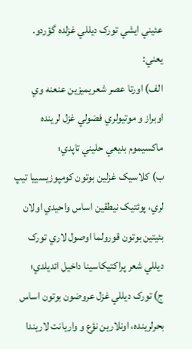عئيني ايشي تورک ديللي غزلده گؤردو. يعني:
الف) اورتا عصر شعريميزين عنعنه وي اوبراز و موتيولري فضولي غزل لرينده ماکسيموم بديعي حليني تاپدي؛
ب) کلاسيک غزلين بوتون کومپوزيسييا تيپ لري، پوئتيک نيطقين اساس واحيدي اولان بئيتين بوتون قورولما اوصول لاري تورک ديللي شعر پراکتيکاسينا داخيل ائديلدي؛
ج) تورک ديللي غزل عروضون بوتون اساس بحرلرينده، اونلارين نؤع و واريانت لاريندا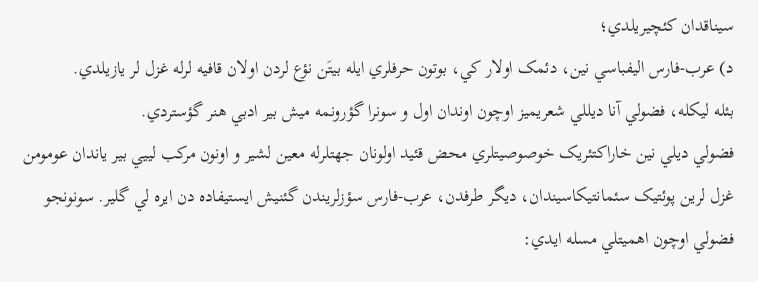سيناقدان کئچيريلدي؛
د) عرب-فارس اليفباسي نين، دئمک اولار کي، بوتون حرفلري ايله بيتَن نؤع لردن اولان قافيه لرله غزل لر يازيلدي.
بئله ليكله، فضولي آنا ديللي شعريميز اوچون اوندان اول و سونرا گؤرونمه ميش بير ادبي هنر گؤستردي.
فضولي ديلي نين خاراکتئريک خوصوصيتلري محض قئيد اولونان جهتلرله معين لشير و اونون مرکب لييي بير ياندان عومومن غزل لرين پوئتيک سئمانتيکاسيندان، ديگر طرفدن، عرب-فارس سؤزلريندن گئنيش ايستيفاده دن ايره لي گلير. سونونجو فضولي اوچون اهميتلي مسله ايدي: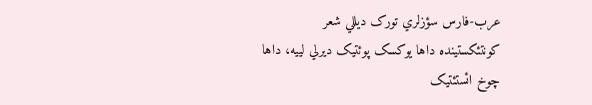عرب-فارس سؤزلري تورک ديللي شعر کونتئکستينده داها يوکسک پوئتيک ديرلي لييه، داها چوخ ائستئتيک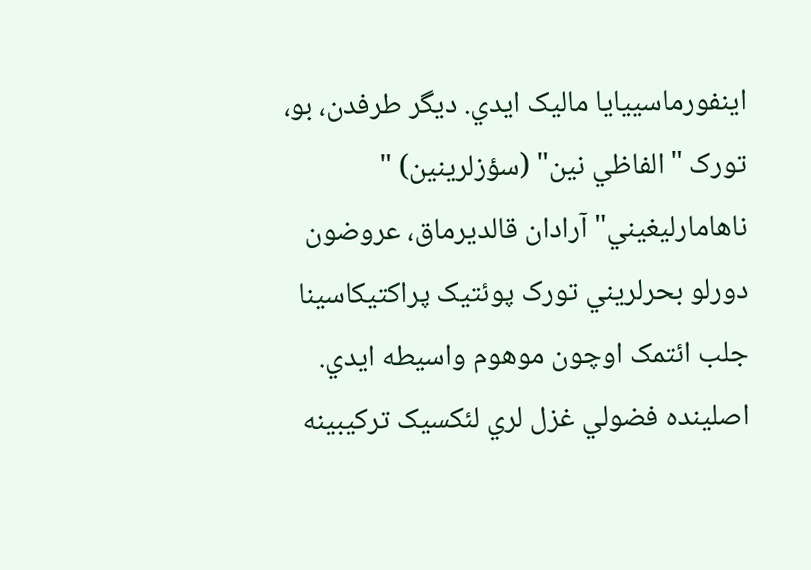اينفورماسييايا ماليک ايدي. ديگر طرفدن، بو، تورک "الفاظي نين" (سؤزلرينين) " ناهامارليغيني" آرادان قالديرماق، عروضون دورلو بحرلريني تورک پوئتيک پراکتيکاسينا جلب ائتمک اوچون موهوم واسيطه ايدي.
اصلينده فضولي غزل لري لئکسيک ترکيبينه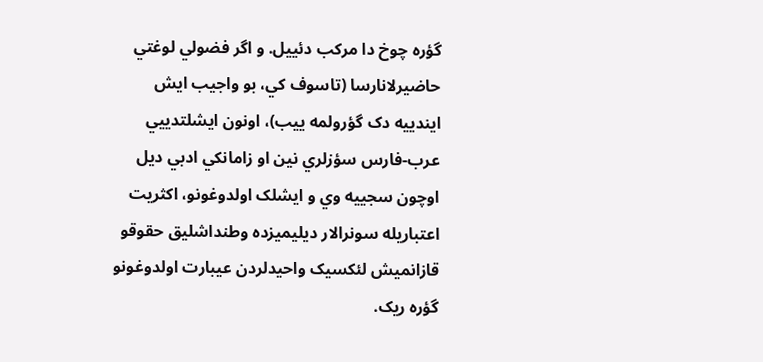گؤره چوخ دا مرکب دئييل. و اگر فضولي لوغتي حاضيرلانارسا (تاسوف کي، بو واجيب ايش ايندييه دک گؤرولمه ييب)، اونون ايشلتدييي عرب-فارس سؤزلري نين او زامانکي ادبي ديل اوچون سجييه وي و ايشلک اولدوغونو، اکثريت اعتباريله سونرالار ديليميزده وطنداشليق حقوقو قازانميش لئکسيک واحيدلردن عيبارت اولدوغونو گؤره ريک.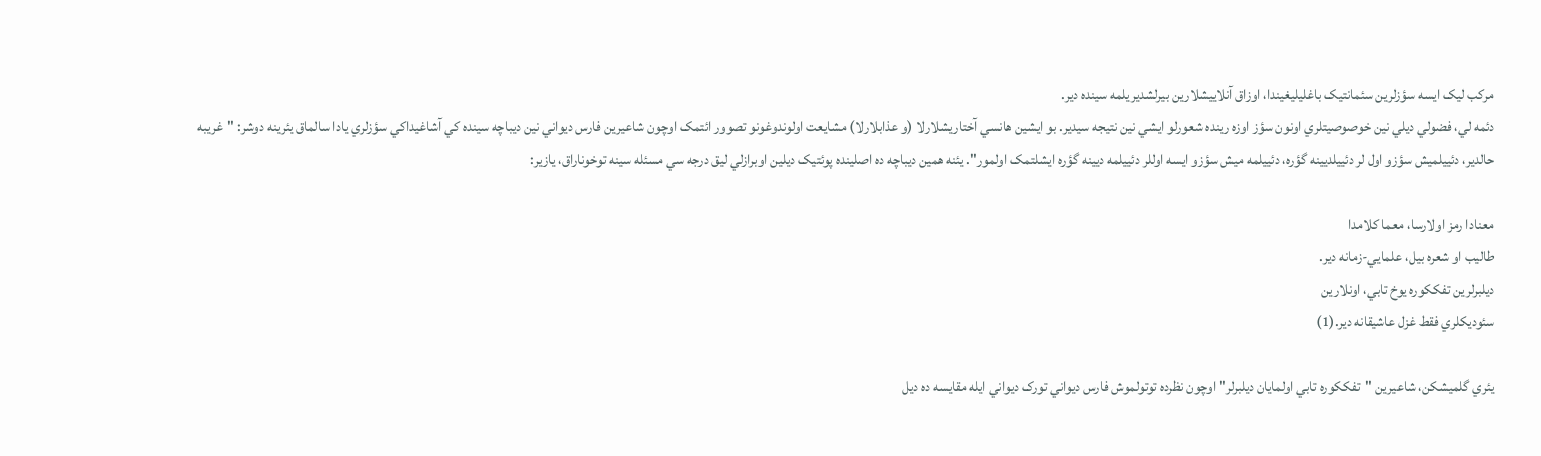مرکب ليک ايسه سؤزلرين سئمانتيک باغليليغيندا، اوزاق آنلاييشلارين بيرلشديريلمه سينده دير.
دئمه لي، فضولي ديلي نين خوصوصيتلري اونون سؤز اوزه رينده شعورلو ايشي نين نتيجه سيدير. بو ايشين هانسي آختاريشلارلا (و عذابلارلا) مشايعت اولوندوغونو تصوور ائتمک اوچون شاعيرين فارس ديواني نين ديباچه سينده کي آشاغيداکي سؤزلري يادا سالماق يئرينه دوشر: "غريبه حالدير، دئييلميش سؤزو اول لر دئييلديينه گؤره، دئييلمه ميش سؤزو ايسه اوللر دئييلمه ديينه گؤره ايشلتمک اولمور". يئنه همين ديباچه ده اصلينده پوئتيک ديلين اوبرازلي ليق درجه سي مسئله سينه توخوناراق، يازير:

معنادا رمز اولارسا، معما کلامدا
طاليب او شعره بيل، علمايي-زمانه دير.
ديلبرلرين تفککوره يوخ تابي، اونلارين
سئوديکلري فقط غزل عاشيقانه دير.(1)

يئري گلميشکن، شاعيرين "تفکكوره تابي اولمايان ديلبرلر" اوچون نظرده توتولموش فارس ديواني تورک ديواني ايله مقايسه ده ديل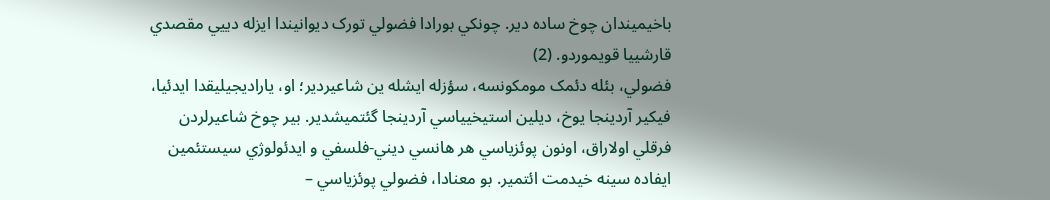باخيميندان چوخ ساده دير. چونکي بورادا فضولي تورک ديوانيندا ايزله دييي مقصدي قارشييا قويموردو. (2)
فضولي، بئله دئمک مومکونسه، سؤزله ايشله ين شاعيردير؛ او، ياراديجيليقدا ايدئيا، فيکير آردينجا يوخ، ديلين استيخيياسي آردينجا گئتميشدير. بير چوخ شاعيرلردن فرقلي اولاراق، اونون پوئزياسي هر هانسي ديني-فلسفي و ايدئولوژي سيستئمين ايفاده سينه خيدمت ائتمير. بو معنادا، فضولي پوئزياسي –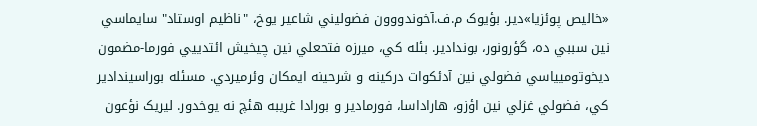«خاليص پوئزيا»دير. بؤيوک م.ف.آخوندووون فضوليني شاعير يوخ، "ناظيم اوستاد" سايماسي نين سببي ده، گؤرونور، بوندادير. بئله کي، ميرزه فتحعلي نين چيخيش ائتدييي فورما-مضمون ديخوتوميياسي فضولي نين آدئکوات درکينه و شرحينه ايمکان وئرميردي. مسئله بوراسيندادير کي، فضولي غزلي نين اؤزو، هاراداسا، فورمادير و بورادا غريبه هئچ نه يوخدور. ليريک نؤعون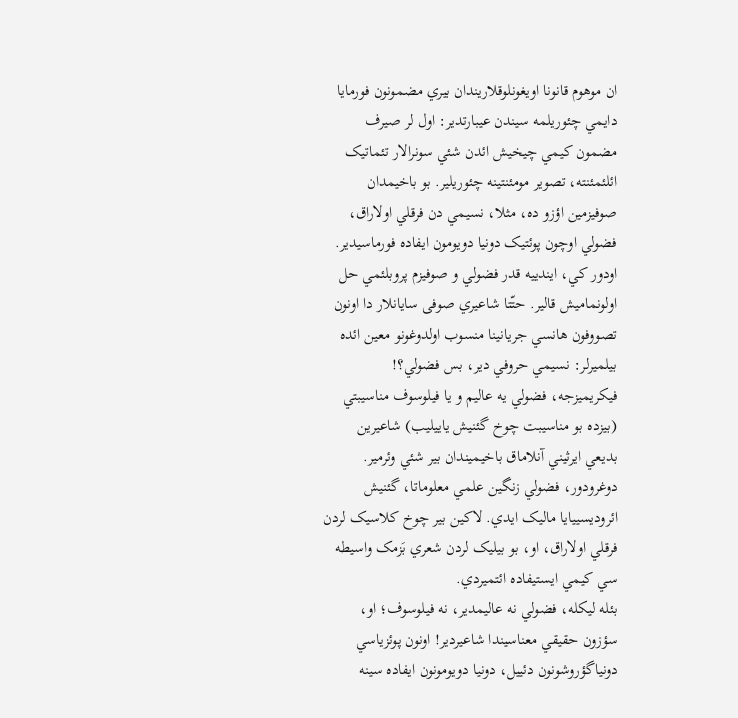ان موهوم قانونا اويغونلوقلاريندان بيري مضمونون فورمايا دايمي چئوريلمه سيندن عيبارتدير: اول لر صيرف مضمون کيمي چيخيش ائدن شئي سونرالار تئماتيک ائلئمئنته، تصوير مومئنتينه چئوريلير. بو باخيمدان صوفیزمين اؤزو ده، مثلا، نسيمي دن فرقلي اولاراق، فضولي اوچون پوئتيک دونيا دويومون ايفاده فورماسيدير. اودور کي، ايندييه قدر فضولي و صوفيزم پروبلئمي حل اولونماميش قالير. حتّتا شاعيري صوفی سايانلار دا اونون تصووفون هانسي جريانينا منسوب اولدوغونو معين ائده بيلميرلر: نسيمي حروفي دير، بس فضولي؟!
فيکريميزجه، فضولي يه عاليم و يا فيلوسوف مناسيبتي (بيزده بو مناسيبت چوخ گئنيش ياييليب) شاعيرين بديعي ايرثيني آنلاماق باخيميندان بير شئي وئرمير. دوغرودور، فضولي زنگين علمي معلوماتا، گئنيش ائروديسييايا ماليک ايدي. لاکين بير چوخ کلاسيک لردن فرقلي اولاراق، او، بو بيليک لردن شعري بَزمک واسيطه سي کيمي ايستيفاده ائتميردي.
بئله ليکله، فضولي نه عاليمدير، نه فيلوسوف؛ او، سؤزون حقيقي معناسيندا شاعيردير! اونون پوئزياسي دونياگؤروشونون دئييل، دونيا دويومونون ايفاده سينه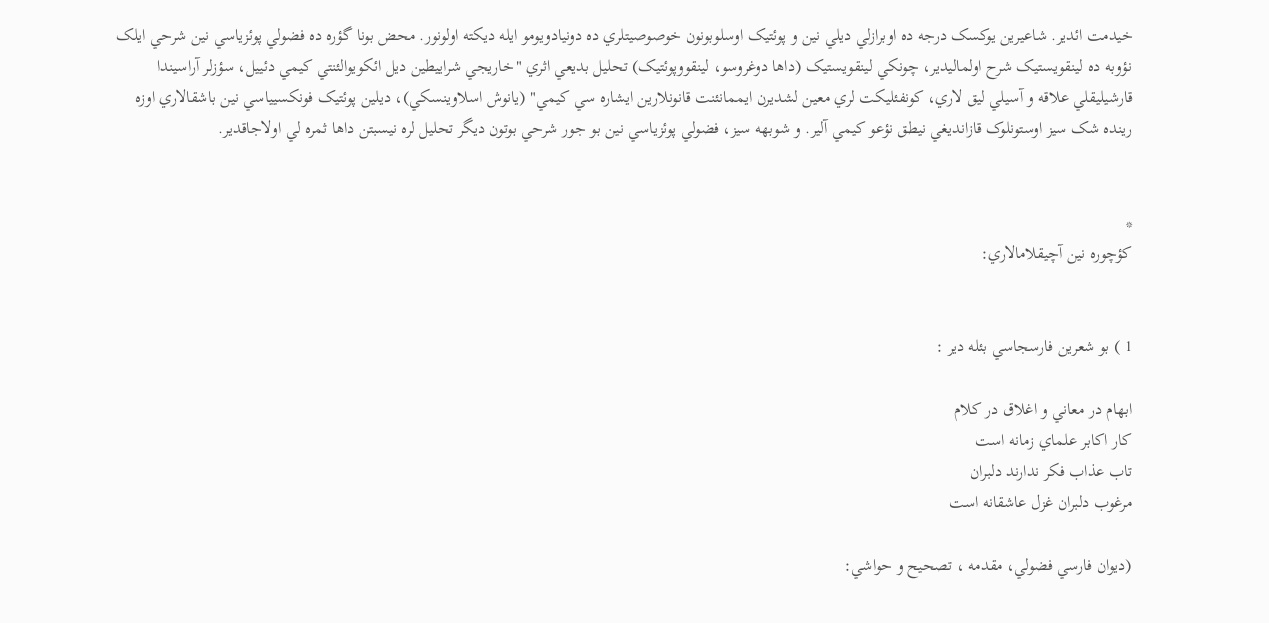خيدمت ائدير. شاعيرين يوکسک درجه ده اوبرازلي ديلي نين و پوئتيک اوسلوبونون خوصوصيتلري ده دونيادويومو ايله ديکته اولونور. محض بونا گؤره ده فضولي پوئزياسي نين شرحي ايلک نؤوبه ده لينقويستيک شرح اولماليدير، چونکي لينقويستيک (داها دوغروسو، لينقووپوئتيک) تحليل بديعي اثري "خاريجي شراييطين ديل ائکويوالئنتي کيمي دئييل، سؤزلر آراسيندا قارشيليقلي علاقه و آسيلي ليق لاري، کونفئليکت لري معين لشديرن ايممانئنت قانونلارين ايشاره سي کيمي" (يانوش اسلاوينسکي)، ديلين پوئتيک فونکسيياسي نين باشقالاري اوزه رينده شک سيز اوستونلوک قازانديغي نيطق نؤعو کيمي آلير. و شوبهه سيز، فضولي پوئزياسي نين بو جور شرحي بوتون ديگر تحليل لره نيسبتن داها ثمره لي اولاجاقدير.


*
كؤچوره نين آچيقلامالاري:


1 ) بو شعرين فارسجاسي بئله دير :

ابهام در معاني و اغلاق در كلام
كار اكابر علماي زمانه است
تاب عذاب فكر ندارند دلبران
مرغوب دلبران غزل عاشقانه است

(ديوان فارسي فضولي، مقدمه ، تصحيح و حواشي: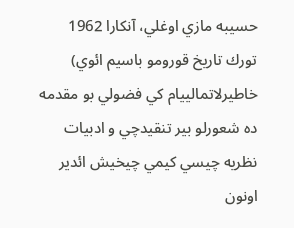حسيبه مازي اوغلي، آنكارا 1962 تورك تاريخ قورومو باسيم ائوي)
خاطيرلاتمالييام كي فضولي بو مقدمه ده شعورلو بير تنقيدچي و ادبيات نظريه چيسي كيمي چيخيش ائدير اونون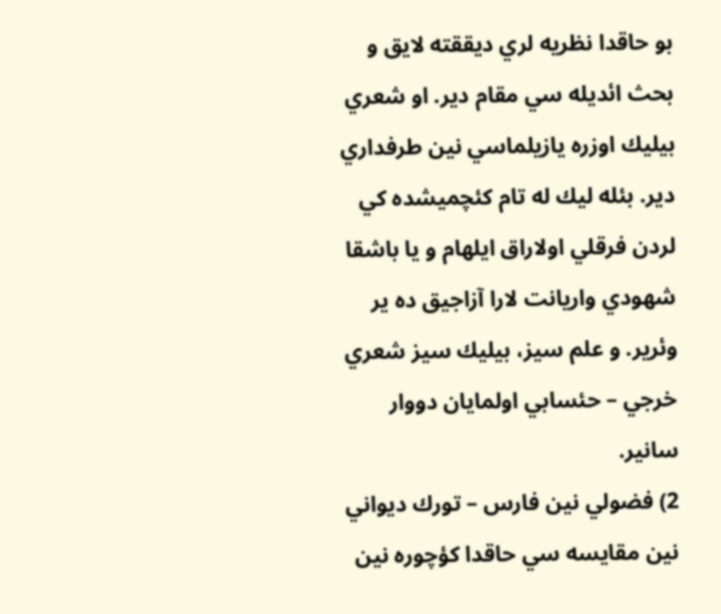بو حاقدا نظريه لري ديققته لايق و بحث ائديله سي مقام دير. او شعري بيليك اوزره يازيلماسي نين طرفداري دير. بئله ليك له تام كئچميشده كي لردن فرقلي اولاراق ايلهام و يا باشقا شهودي واريانت لارا آزاجيق ده ير وئرير. و علم سيز، بيليك سيز شعري خرجي – حئسابي اولمايان دووار سانير.
2) فضولي نين فارس – تورك ديواني نين مقايسه سي حاقدا كؤچوره نين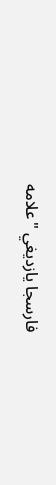فارسجا يازديغي "علامه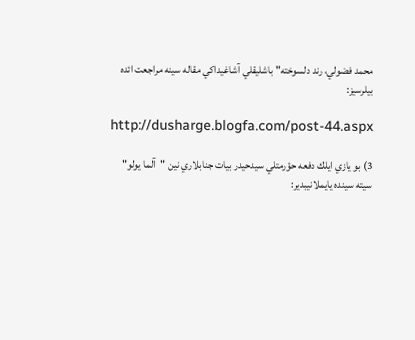محمد فضولي، رند دلسوخته" باشليقلي آشاغيداكي مقاله سينه مراجعت ائده بيلرسيز:

http://dusharge.blogfa.com/post-44.aspx

3) بو يازي ايلك دفعه حؤرمتلي سيدحيدر بيات جنابلاري نين "آلما يولو" سيته سينده يايملانيبدير: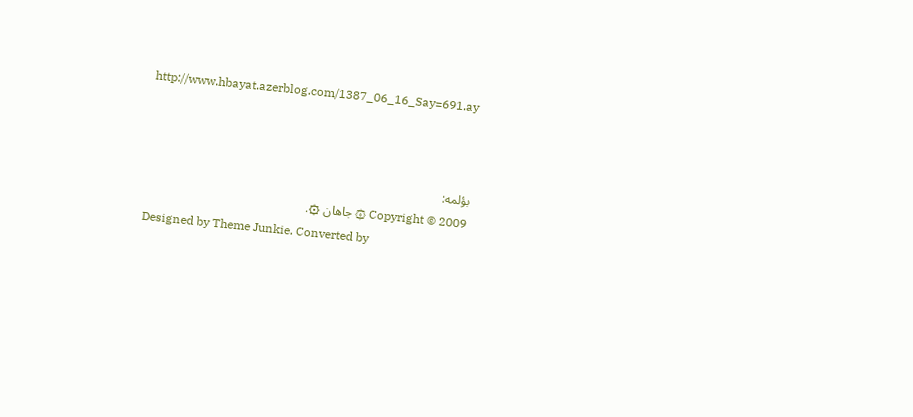http://www.hbayat.azerblog.com/1387_06_16_Say=691.ay



بؤلمه:
Copyright © 2009 ۞ جاهان ۞.
Designed by Theme Junkie. Converted by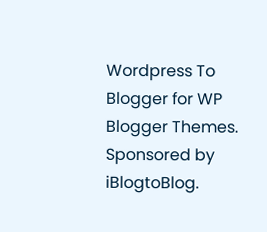Wordpress To Blogger for WP Blogger Themes. Sponsored by iBlogtoBlog.